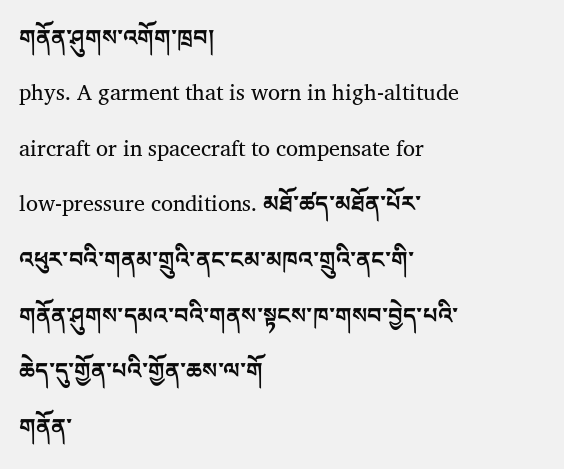གནོན་ཤུགས་འགོག་ཁྲབ།
phys. A garment that is worn in high-altitude aircraft or in spacecraft to compensate for low-pressure conditions. མཐོ་ཚད་མཐོན་པོར་འཕུར་བའི་གནམ་གྲུའི་ནང་ངམ་མཁའ་གྲུའི་ནང་གི་གནོན་ཤུགས་དམའ་བའི་གནས་སྟངས་ཁ་གསབ་བྱེད་པའི་ཆེད་དུ་གྱོན་པའི་གྱོན་ཆས་ལ་གོ
གནོན་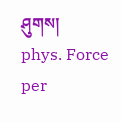ཤུགས།
phys. Force per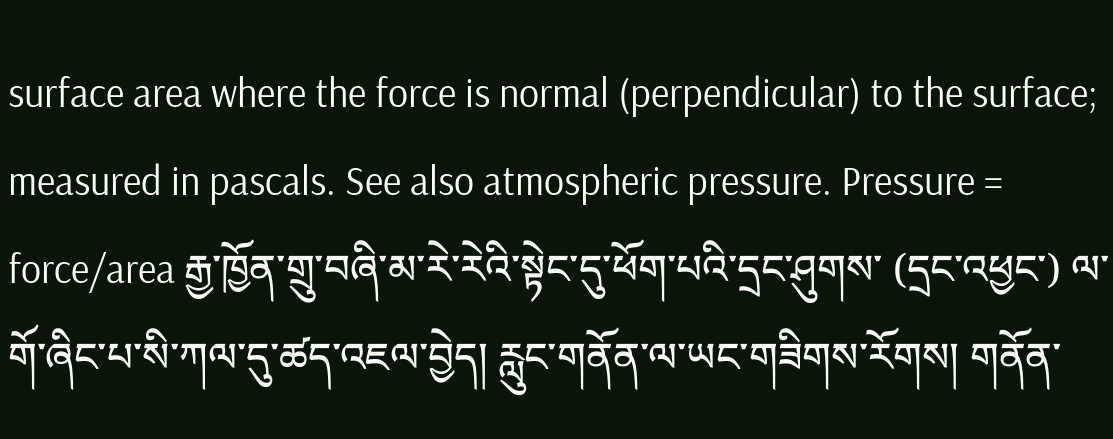surface area where the force is normal (perpendicular) to the surface; measured in pascals. See also atmospheric pressure. Pressure = force/area རྒྱ་ཁྱོན་གྲུ་བཞི་མ་རེ་རེའི་སྟེང་དུ་ཕོག་པའི་དྲང་ཤུགས་ (དྲང་འཕྱང་) ལ་གོ་ཞིང་པ་སི་ཀལ་དུ་ཚད་འཇལ་བྱེད། རླུང་གནོན་ལ་ཡང་གཟིགས་རོགས། གནོན་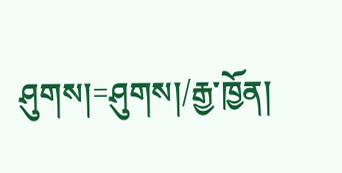ཤུགས།=ཤུགས།/རྒྱ་ཁྱོན།